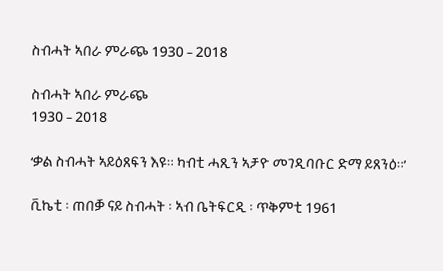ስብሓት ኣበራ ምራጭ 1930 – 2018

ስብሓት ኣበራ ምራጭ
1930 – 2018

‘ቃል ስብሓት ኣይዕጸፍን እዩ። ካብቲ ሓጺን ኣቻዮ መገዲባቡር ድማ ይጸንዕ።’

ቪኬቲ ፡ ጠበቓ ናይ ስብሓት ፡ ኣብ ቤትፍርዲ ፡ ጥቅምቲ 1961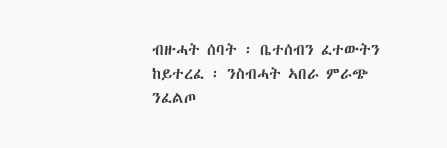ብዙሓት ሰባት ፡ ቤተሰብን ፈተውትን ከይተረፈ ፡ ንስብሓት ኣበራ ምራጭ ንፈልጦ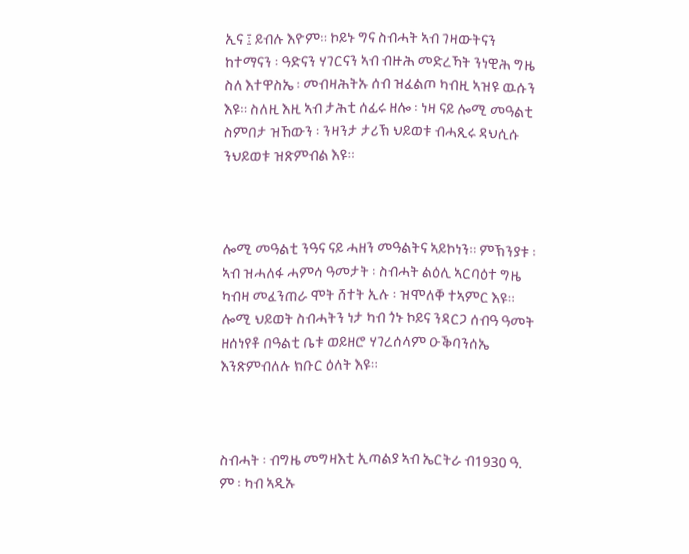ኢና ፤ ይብሉ እዮም። ኮይኑ ግና ስብሓት ኣብ ገዛውትናን ከተማናን ፡ ዓድናን ሃገርናን ኣብ ብዙሕ መድረኻት ንነዊሕ ግዜ ስለ እተዋስኤ ፡ መብዛሕትኡ ሰብ ዝፈልጦ ካብዚ ኣዝዩ ዉሱን እዩ። ስለዚ እዚ ኣብ ታሕቲ ሰፊሩ ዘሎ ፡ ነዛ ናይ ሎሚ መዓልቲ ስምበታ ዝኸውን ፡ ንዛንታ ታሪኽ ህይወቱ ብሓጺሩ ዳህሲሱ ንህይወቱ ዝጽምብል እዩ።



ሎሚ መዓልቲ ንዓና ናይ ሓዘን መዓልትና ኣይኮነን። ምኽንያቱ ፡ ኣብ ዝሓለፋ ሓምሳ ዓመታት ፡ ስብሓት ልዕሊ ኣርባዕተ ግዜ ካብዛ መፈንጠራ ሞት ሸተት ኢሉ ፡ ዝሞለቐ ተኣምር እዩ። ሎሚ ህይወት ስብሓትን ነታ ካብ ጎኑ ኮይና ንዳርጋ ሰብዓ ዓመት ዘሰነየቶ በዓልቲ ቤቱ ወይዘሮ ሃገረሰላም ዑቕባንሰኤ እንጽምብለሉ ክቡር ዕለት እዩ።



ስብሓት ፡ ብግዜ መግዛእቲ ኢጣልያ ኣብ ኤርትራ ብ1930 ዓ. ም ፡ ካብ ኣዲኡ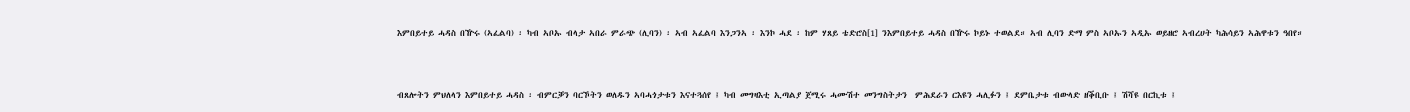እምበይተይ ሓዳስ በዅሩ (ኣፈልባ) ፡ ካብ ኣቦኡ ብላታ ኣበራ ምራጭ (ሊባን) ፡ ኣብ ኣፈልባ እንጋንኣ ፡ እንኮ ሓደ ፡ ከም ሃጸይ ቴድሮስ[1] ንእምበይተይ ሓዳስ በዅሩ ኮይኑ ተወልደ። ኣብ ሊባን ድማ ምስ ኣቦኡን ኣዲኡ ወይዘሮ ኣብረሀት ካሕሳይን ኣሕዋቱን ዓበየ።



ብጸሎትን ምህለላን እምበይተይ ሓዳስ ፡ ብምርቓን ባርኾትን ወለዱን ኣባሓጎታቱን እናተጓሰየ ፤ ካብ መግዛእቲ ኢጣልያ ጀሚሩ ሓሙሽተ መንግስትታን  ምሕደራን ርእዩን ሓሊፉን ፤ ደምቤታቱ ብውላድ ዘቕቢቡ ፤ ሽሻዩ በርኪቱ ፤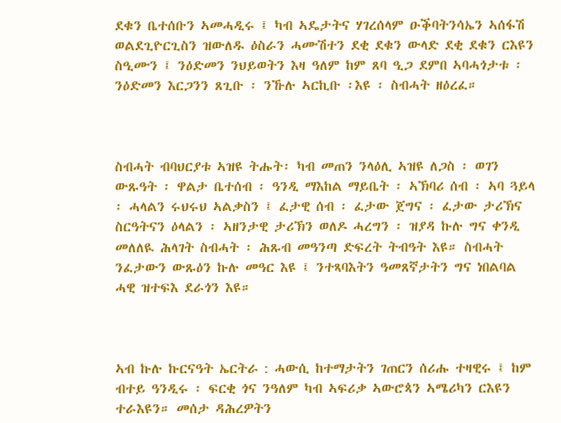ደቁን ቤተሰቡን ኣመሓዲሩ ፤ ካብ ኣዴታትና ሃገረሰላም ዑቕባትንሳኤን ኣሰፋሽ ወልደጊዮርጊስን ዝውለዱ ዕስራን ሓሙሽተን ደቂ ደቁን ውላድ ደቂ ደቁን ርእዩን ስዒሙን ፤ ንዕድመን ንህይወትን እዛ ዓለም ከም ጸባ ዒጋ ደምበ ኣባሓጎታቱ ፡ ንዕድመን እርጋንን ጸጊቡ ፡ ንኹሉ ኣርኪቡ ፡እዩ ፡ ስብሓት ዘዕረፈ።



ስብሓት ብባህርያቱ ኣዝዩ ትሑት፡ ካብ መጠን ንላዕሊ ኣዝዩ ለጋስ ፡ ወገን ውጹዓት ፡ ዋልታ ቤተሰብ ፡ ዓንዲ ማእከል ማይቤት ፡ ኣኽባሪ ሰብ ፡ ኣባ ጓይላ ፡ ሓላልን ሩህሩህ ኣልቃስን ፤ ፈታዊ ሰብ ፡ ፈታው ጀግና ፡ ፈታው ታሪኽና ስርዓትናን ዕላልን ፡ ኣዘንታዊ ታሪኽን ወለዶ ሓረግን ፡ ዝያዳ ኩሉ ግና ቀንዲ መለለዪ ሕላገት ስብሓት ፡ ሕጹብ መዓንጣ ድፍረት ትብዓት እዩ። ስብሓት ንፈታውን ውጹዕን ኩሉ መዓር እዩ ፤ ንተጻባእትን ዓመጸኛታትን ግና ነበልባል ሓዊ ዝተፍእ ደራጎን እዩ።



ኣብ ኩሉ ኩርናዓት ኤርትራ : ሓውሲ ከተማታትን ገጠርን ሰሪሑ ተዛዊሩ ፤ ከም ብተይ ዓንዲሩ ፡ ፍርቂ ጎና ንዓለም ካብ ኣፍሪቃ ኣውሮጳን ኣሜሪካን ርእዩን ተራእዩን። መሰታ ዳሕረዎትን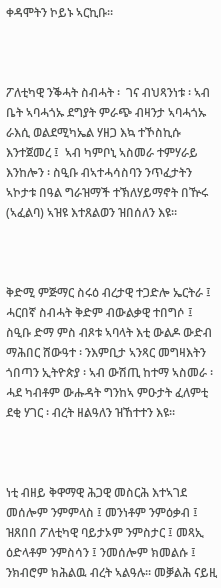ቀዳሞትን ኮይኑ ኣርኪቡ።



ፖለቲካዊ ንቕሓት ስብሓት ፡  ገና ብህጻንነቱ ፡ ኣብ ቤት ኣባሓጎኡ ደግያት ምራጭ ብዛንታ ኣባሓጎኡ ራእሲ ወልደሚካኤል ሃዘጋ እኳ ተኾስኪሱ እንተጀመረ ፤  ኣብ ካምቦኒ ኣስመራ ተምሃራይ እንከሎን ፡ ስዒቡ ብኣተሓሳስባን ንጥፈታትን ኣኮታቱ በዓል ግራዝማች ተኽለሃይማኖት በዅሩ (ኣፈልባ) ኣዝዩ እተጸልወን ዝበሰለን እዩ።



ቅድሚ ምጅማር ስሩዕ ብረታዊ ተጋድሎ ኤርትራ ፤ ሓርበኛ ስብሓት ቅድም ብውልቃዊ ተበግሶ ፤ ስዒቡ ድማ ምስ ብጾቱ ኣባላት እቲ ውልዶ ውድብ ማሕበር ሸውዓተ ፡ ንእምቢታ ኣንጻር መግዛእትን ጎበጣን ኢትዮጵያ ፡ ኣብ ውሽጢ ከተማ ኣስመራ ፡ ሓደ ካብቶም ውሑዳት ግንከኣ ምዑታት ፈለምቲ ደቂ ሃገር ፡ ብረት ዘልዓለን ዝኸተተን እዩ።



ነቲ ብዘይ ቅዋማዊ ሕጋዊ መስርሕ እተኣገደ መሰሎም ንምምላስ ፤ መንነቶም ንምዕቃብ ፤ ዝጸበበ ፖለቲካዊ ባይታኦም ንምስታር ፤ መጻኢ ዕድላቶም ንምስሳን ፤ ንመሰሎም ክመልሱ ፤ ንክብሮም ክሕልዉ ብረት ኣልዓሉ። መቓልሕ ናይዚ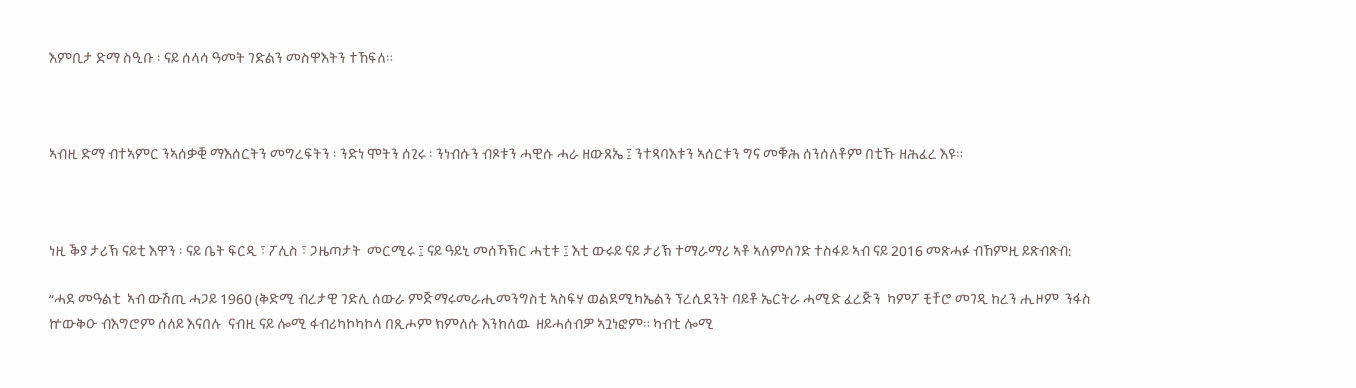እምቢታ ድማ ስዒቡ ፡ ናይ ሰላሳ ዓመት ገድልን መስዋእትን ተኸፍለ።



ኣብዚ ድማ ብተኣምር ንኣሰቃቒ ማእሰርትን መግረፍትን ፡ ንድነ ሞትን ሰጊሩ ፡ ንነብሱን ብጾቱን ሓዊሱ ሓራ ዘውጸኤ ፤ ንተጻባእቱን ኣሰርቱን ግና መቑሕ ሰንሰለቶም በቲኹ ዘሕፈረ እዩ።



ነዚ ቕያ ታሪኽ ናይቲ እዋን ፡ ናይ ቤት ፍርዲ ፣ ፖሊስ ፣ ጋዜጣታት  መርሚሩ ፤ ናይ ዓይኒ መሰኻኽር ሓቲቱ ፤ እቲ ውሩይ ናይ ታሪኽ ተማራማሪ ኣቶ ኣለምሰገድ ተስፋይ ኣብ ናይ 2016 መጽሓፉ ብኸምዚ ይጽብጽብ:

“ሓደ መዓልቲ  ኣብ ውሽጢ ሓጋይ 1960 (ቅድሚ ብረታዊ ገድሊ ሰውራ ምጅማሩመራሒመንግስቲ ኣስፍሃ ወልደሚካኤልን ፕረሲደንት ባይቶ ኤርትራ ሓሚድ ፈረጅን  ካምፖ ቺቸሮ መገዲ ከረን ሒዞም  ንፋስ ኵውቅዑ ብእግሮም ሰለይ እናበሉ  ናብዚ ናይ ሎሚ ፋብሪካኮካኮላ በጺሖም ክምለሱ እንከለዉ  ዘይሓሰብዎ ኣጓነፎም። ካብቲ ሎሚ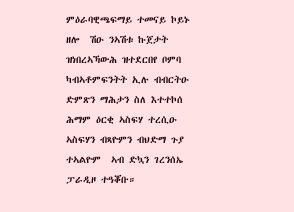ምዕራባዊጫፍማይ ተመናይ ኮይኑ ዘሎ  ሽዑ ንኣሽቱ ኩጀታት ዝነበረኣኻውሕ ዝተደርበየ ቦምባ ካብኣቶምፍንትት ኢሉ ብብርትዑ ድምጽን ማሕታን ስለ እተተኮሰ  ሕማም ዕርቂ ኣስፍሃ ተረሲዑ ኣስፍሃን ብጻዮምን ብህድማ ጉያ ተኣልዮም  ኣብ ድኳን ገረንሰኤ ፓራዲዞ ተዓቖቡ።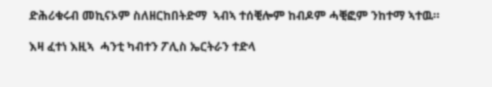ድሕሪቁሩብ መኪናኦም ስለዘርከበትድማ  ኣብኣ ተሰቒሎም ከብዶም ሓቒፎም ንከተማ ኣተዉ።

እዛ ፈተነ እዚኣ  ሓንቲ ካብተን ፖሊስ ኤርትራን ተድላ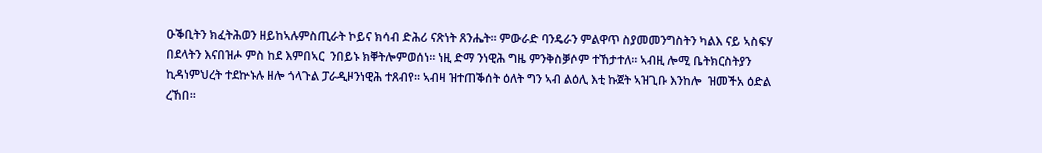ዑቕቢትን ክፈትሕወን ዘይከኣሉምስጢራት ኮይና ክሳብ ድሕሪ ናጽነት ጸንሔት። ምውራድ ባንዴራን ምልዋጥ ስያመመንግስትን ካልእ ናይ ኣስፍሃ በደላትን እናበዝሖ ምስ ከደ እምበኣር  ንበይኑ ክቐትሎምወሰነ። ነዚ ድማ ንነዊሕ ግዜ ምንቅስቓሶም ተኸታተለ። ኣብዚ ሎሚ ቤትክርስትያን ኪዳነምህረት ተደኵኑሉ ዘሎ ጎላጉል ፓራዲዞንነዊሕ ተጸብየ። ኣብዛ ዝተጠቕሰት ዕለት ግን ኣብ ልዕሊ እቲ ኩጀት ኣዝጊቡ እንከሎ  ዝመችአ ዕድል ረኸበ።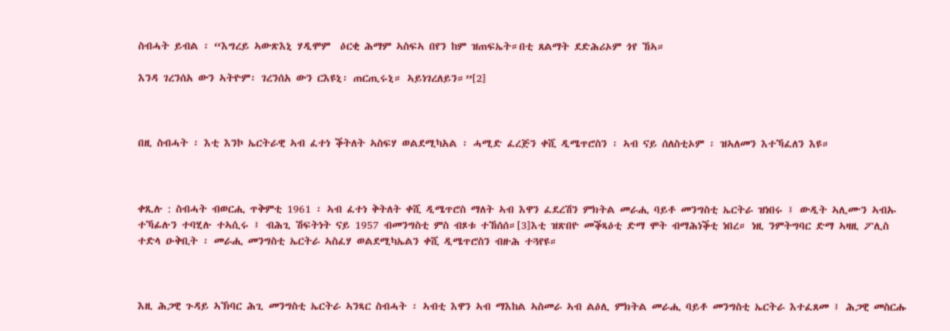ስብሓት ይብል ፡ “እግረይ ኣውጽእኒ ሃዲሞም  ዕርቂ ሕማም ኣስፍኣ በየን ከም ዝጠፍኤት።በቲ ጸልማት ደድሕሪኦም ጎየ ኸኣ።

እንዳ ገረንሰአ ውን ኣትዮም፡ ገረንሰአ ውን ርእዩኒ፡ ጠርጢሩኒ። ኣይነገረለይን።”[2]



በዚ ስብሓት ፡ እቲ እንኮ ኤርትራዊ ኣብ ፈተነ ቕትለት ኣስፍሃ ወልደሚካአል ፡ ሓሚድ ፈረጅን ቀሺ ዲሜጥሮስን ፡ ኣብ ናይ ሰለስቲኦም ፡ ዝኣለመን እተኻፈለን እዩ።



ቀጺሉ : ስብሓት ብወርሒ ጥቅምቲ 1961 ፡ ኣብ ፈተነ ቅትለት ቀሺ ዲሜጥሮስ ማለት ኣብ እዋን ፈደረሽን ምክትል መራሒ ባይቶ መንግስቲ ኤርትራ ዝነበሩ ፤ ውዲት ኣሊሙን ኣብኡ ተኻፊሉን ተባሂሉ ተኣሲሩ ፤ ብሕጊ ሽፍትነት ናይ 1957 ብመንግስቲ ምስ ብጾቱ ተኸሰሰ።[3]እቲ ዝጽበዮ መቕጻዕቲ ድማ ሞት ብማሕነቕቲ ነበረ። ነዚ ንምትግባር ድማ ኣዛዚ ፖሊስ ተድላ ዑቅቢት ፡ መራሒ መንግስቲ ኤርትራ ኣስፈሃ ወልደሚካኤልን ቀሺ ዲሜጥሮስን ብዙሕ ተጓየዩ።



እዚ ሕጋዊ ጉዳይ ኣኽባር ሕጊ መንግስቲ ኤርትራ ኣንጻር ስብሓት ፡ ኣብቲ እዋን ኣብ ማእከል ኣስመራ ኣብ ልዕሊ ምክትል መራሒ ባይቶ መንግስቲ ኤርትራ እተፈጸመ ፤ ሕጋዊ መስርሑ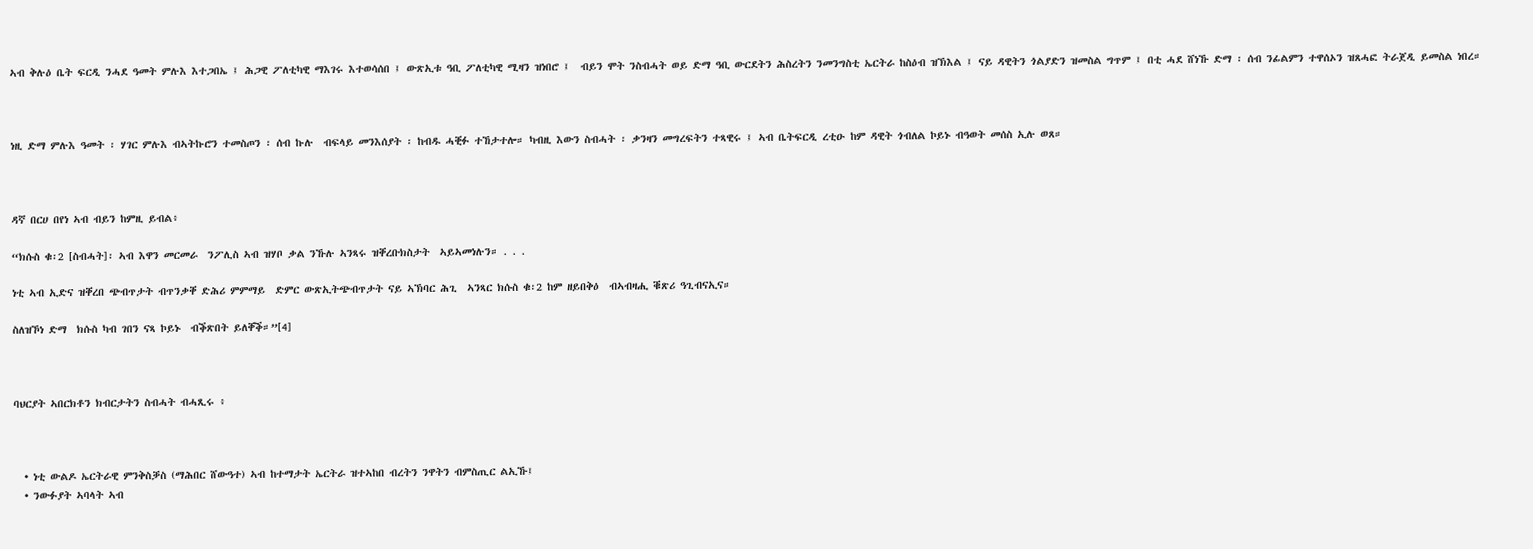ኣብ ቅሉዕ ቤት ፍርዲ ንሓደ ዓመት ምሉእ እተጋበኤ ፤ ሕጋዊ ፖለቲካዊ ማእገሩ እተወሳሰበ ፤ ውጽኢቱ ዓቢ ፖለቲካዊ ሚዛን ዝነበሮ ፤  ብይን ሞት ንስብሓት ወይ ድማ ዓቢ ውርደትን ሕስረትን ንመንግስቲ ኤርትራ ከስዕብ ዝኽእል ፤ ናይ ዳዊትን ጎልያድን ዝመስል ግጥም ፤ በቲ ሓደ ሸነኹ ድማ ፡ ሰብ ንፊልምን ተዋሰኦን ዝጸሓፎ ትራጀዲ ይመስል ነበረ።



ነዚ ድማ ምሉእ ዓመት ፡ ሃገር ምሉእ ብኣትኩሮን ተመስጦን ፡ ሰብ ኩሉ  ብፍላይ መንእሰያት ፡ ከብዱ ሓቒፉ ተኸታተሎ። ካብዚ እውን ስብሓት ፡ ቃንዛን መግረፍትን ተጻዊሩ ፤ ኣብ ቤትፍርዲ ረቲዑ ከም ዳዊት ጎብለል ኮይኑ ብዓወት መሰስ ኢሉ ወጸ።



ዳኛ በርሀ በየነ ኣብ ብይን ከምዚ ይብል፥

“ክሱስ ቁ፡2 [ስብሓት]፡ ኣብ እዋን መርመራ  ንፖሊስ ኣብ ዝሃቦ ቃል ንኹሉ ኣንጻሩ ዝቐረቡክስታት  ኣይኣመነሉን። . . .

ነቲ ኣብ ኢድና ዝቐረበ ጭብጥታት ብጥንቃቐ ድሕሪ ምምማይ  ድምር ውጽኢትጭብጥታት ናይ ኣኽባር ሕጊ  ኣንጻር ክሱስ ቁ፡2 ከም ዘይበቅዕ  ብኣብዛሒ ቑጽሪ ዓጊብናኢና።

ስለዝኾነ ድማ  ክሱስ ካብ ገበን ናጻ ኮይኑ  ብቕጽበት ይለቐቕ።”[4]



ባህርያት ኣበርክቶን ክብርታትን ስብሓት ብሓጺሩ ፥



  • ነቲ ውልዶ ኤርትራዊ ምንቅስቓስ (ማሕበር ሸውዓተ) ኣብ ከተማታት ኤርትራ ዝተኣከበ ብረትን ንዋትን ብምስጢር ልኢኹ፤
  • ንውፉያት ኣባላት ኣብ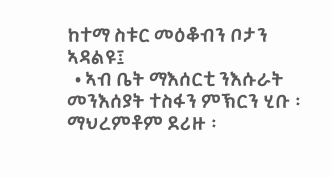ከተማ ስቱር መዕቆብን ቦታን ኣዳልዩ፤
  • ኣብ ቤት ማእሰርቲ ንእሱራት መንእሰያት ተስፋን ምኽርን ሂቡ ፡ ማህረምቶም ደሪዙ ፡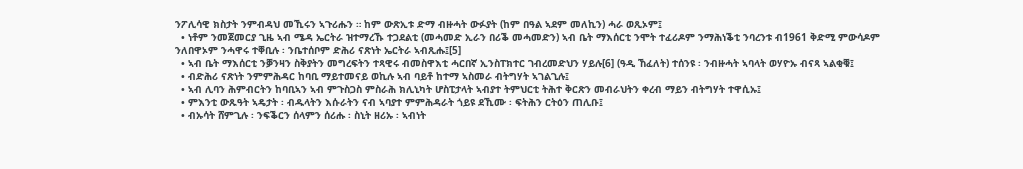ንፖሊሳዊ ክስታት ንምብዳህ መኺሩን ኣጉሪሑን ። ከም ውጽኢቱ ድማ ብዙሓት ውፉያት (ከም በዓል ኣደም መለኪን) ሓራ ወጺኦም፤
  • ነቶም ንመጀመርያ ጊዜ ኣብ ሜዳ ኤርትራ ዝተማረኹ ተጋደልቲ (መሓመድ ኢራን በሪቕ መሓመድን) ኣብ ቤት ማእሰርቲ ንሞት ተፈሪዶም ንማሕነቕቲ ንባረንቱ ብ1961 ቅድሚ ምውሳዶም ንለበዋኦም ንሓዋሩ ተቐቢሉ ፡ ንቤተሰቦም ድሕሪ ናጽነት ኤርትራ ኣብጺሑ፤[5]
  • ኣብ ቤት ማእሰርቲ ንቓንዛን ስቅያትን መግረፍትን ተጻዊሩ ብመስዋእቲ ሓርበኛ ኢንስፐክተር ገብረመድህን ሃይሉ[6] (ዓዲ ኸፈለት) ተሰንዩ ፡ ንብዙሓት ኣባላት ወሃዮኡ ብናጻ ኣልቂቑ፤
  • ብድሕሪ ናጽነት ንምምሕዳር ከባቢ ማይተመናይ ወኪሉ ኣብ ባይቶ ከተማ ኣስመራ ብትግሃት ኣገልጊሉ፤
  • ኣብ ሊባን ሕምብርትን ከባቢኣን ኣብ ምጉስጋስ ምስራሕ ክሊኒካት ሆስፒታላት ኣብያተ ትምህርቲ ትሕተ ቅርጽን መብራህትን ቀረብ ማይን ብትግሃት ተዋሲኡ፤
  • ምእንቲ ውጹዓት ኣዴታት ፡ ብዱላትን እሱራትን ናብ ኣባያተ ምምሕዳራት ጎይዩ ደኺሙ ፡ ፍትሕን ርትዕን ጠሊቡ፤
  • ብኡሳት ሸምጊሉ ፡ ንፍቕርን ሰላምን ሰሪሑ ፡ ስኒት ዘሪኡ ፡ ኣብነት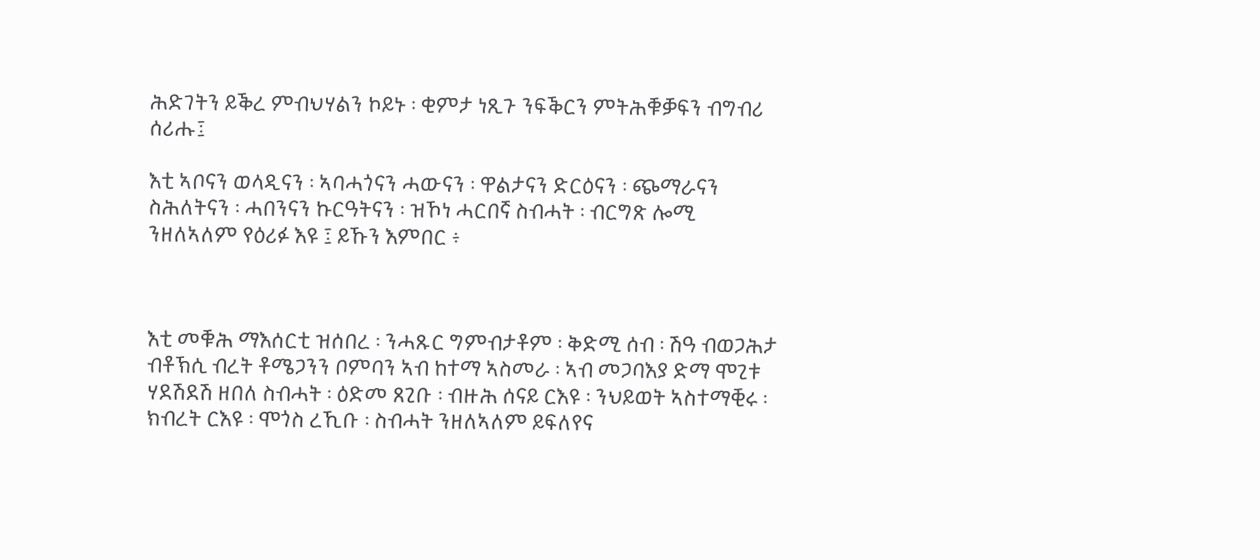ሕድገትን ይቕረ ምብህሃልን ኮይኑ ፡ ቂምታ ነጺጉ ንፍቕርን ምትሕቑቓፍን ብግብሪ ሰሪሑ፤

እቲ ኣቦናን ወላዲናን ፡ ኣባሓጎናን ሓውናን ፡ ዋልታናን ድርዕናን ፡ ጭማራናን ስሕለትናን ፡ ሓበንናን ኩርዓትናን ፡ ዝኾነ ሓርበኛ ስብሓት ፡ ብርግጽ ሎሚ ንዘለኣለም የዕሪፉ እዩ ፤ ይኹን እምበር ፥



እቲ መቑሕ ማእሰርቲ ዝሰበረ ፡ ንሓጹር ግምብታቶም ፡ ቅድሚ ሰብ ፡ ሽዓ ብወጋሕታ ብቶኽሲ ብረት ቶሜጋንን ቦምባን ኣብ ከተማ ኣስመራ ፡ ኣብ መጋባእያ ድማ ሞጊቱ ሃደሽደሽ ዘበለ ስብሓት ፡ ዕድመ ጸጊቡ ፡ ብዙሕ ሰናይ ርእዩ ፡ ንህይወት ኣስተማቒሩ ፡ ክብረት ርእዩ ፡ ሞጎስ ረኺቡ ፡ ስብሓት ንዘለኣለም ይፍለየና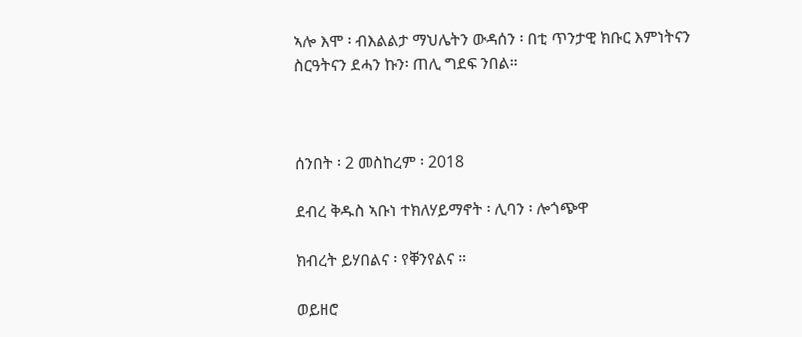ኣሎ እሞ ፡ ብእልልታ ማህሌትን ውዳሰን ፡ በቲ ጥንታዊ ክቡር እምነትናን ስርዓትናን ደሓን ኩን፡ ጠሊ ግደፍ ንበል።



ሰንበት ፡ 2 መስከረም ፡ 2018

ደብረ ቅዱስ ኣቡነ ተክለሃይማኖት ፡ ሊባን ፡ ሎጎጭዋ

ክብረት ይሃበልና ፡ የቐንየልና ።

ወይዘሮ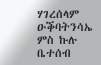ሃገረሰላም ዑቕባትንሳኤ ምስ ኩሉ ቤተሰብ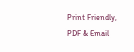Print Friendly, PDF & Email